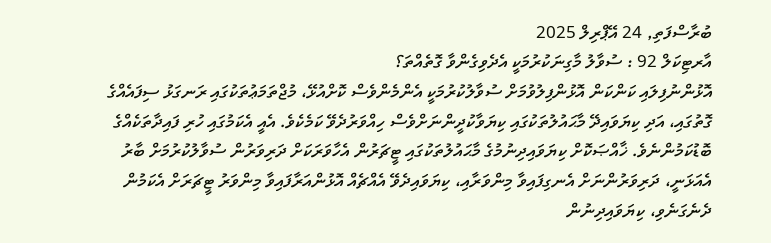ބުރާސްފަތި, 24 އޭޕްރިލް 2025
އާރޓިކަލް 92 : ސުވާލު މާގިނަކުރުމަކީ އެދެވިގެންވާ ގޮތެއްތަ؟
އޮޅުންނުފިލައި ކަންކަން އޮޅުންފިލުވުމަށް ސުވާލުކުރުމަކީ އެންމެންވެސް ކޮށްއުޅޭ، މުޖްތަމަޢުތަކުގައި ރަނގަޅު ސިފައެއްގެ ގޮތުގައި، އަދި ކިޔަވައިދޭ މާޙައުލުތަކުގައި ކިޔަވާކުދީންނަށްވެސް ހިއްވަރުދެވޭ ކަމެކެވެ. އެއީ އެކަމުގައި ހުރި ފައިދާތަކެއްގެ ބޮޑުކަމުންނެވެ. ޚާއްޞަކޮށް ކިޔަވައިދިނުމުގެ މާޙައުލުތަކުގައި ޓީޗަރުން އެހާވަރަކަށް ދަރިވަރުން ސުވާލުކުރުމަށް ބާރު އެއަޅަނީ، ދަރިވަރުންނަށް އެނގިފައިވާ މިންވަރާއި، ކިޔަވައިދެވޭ އެއްޗެއް އޮޅުންއަރާފައިވާ މިންވަރު ޓީޗަރަށް އެކަމުން ދެނެގަނެވި، ކިޔަވައިދިނުން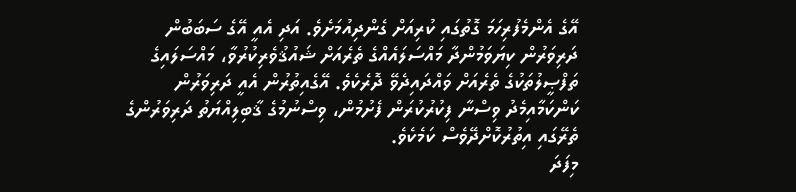އޭގެ އެންމެފުރިހަމަ ގޮތުގައި ކުރިއަށް ގެންދިއުމަށެވެ. އަދި އެއީ އޭގެ ސަބަބުން ދަރިވަރުން ކިޔަވަމުންދާ މައްސަލައެއްގެ ތެރެއަށް ޝައުޤުވެރިކުރުވާ، މައްސަލައިގެ ތަފްޞީލުތަކުގެ ތެރެއަށް ވައްދައިދެވޭ ދޮރެކެވެ. އޭގެއިތުރުން އެއީ ދަރިވަރުން ކަންކަމާއިމެދު ވިސްނާ ފިކުރުކުރަން ފެށުމުން، ވިސްނުމުގެ ޤާބިލިއްޔަތު ދަރިވަރުންގެ ތެރޭގައި އިތުރުކޮށްދޭވެސް ކަމެކެވެ.
މިފަދަ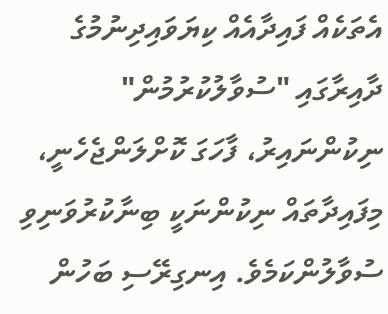އެތަކެއް ފައިދާއެއް ކިޔަވައިދިނުމުގެ ދާއިރާގައި "ސުވާލުކުރުމުން" ނިކުންނައިރު، ފާހަގަ ކޮށްލަންޖެހެނީ، މިފައިދާތައް ނިކުންނަކީ ބިނާކުރުވަނިވި ސުވާލުންކަމެވެ. އިނގިރޭސި ބަހުން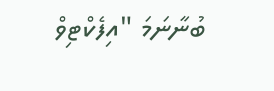ބުނާނަމަ "އިފެކްޓިވް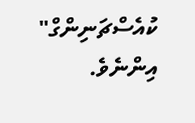ކުއެސްޗަނިންގް" އިންނެވެ.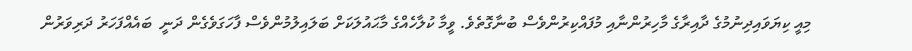މިއީ ކިޔަވައިދިނުމުގެ ދާއިރާގެ މާހިރުންނާއި މުފައްކިރުންވެސް ބުނާގޮތެވެ. ވީމާ ކުލާހެއްގެ މާޙައުލަކަށް ބަލައިލުމުންވެސް ފާހަގަވެގެން ދަނީ  ބައެއްފަހަރު ދަރިވަރުން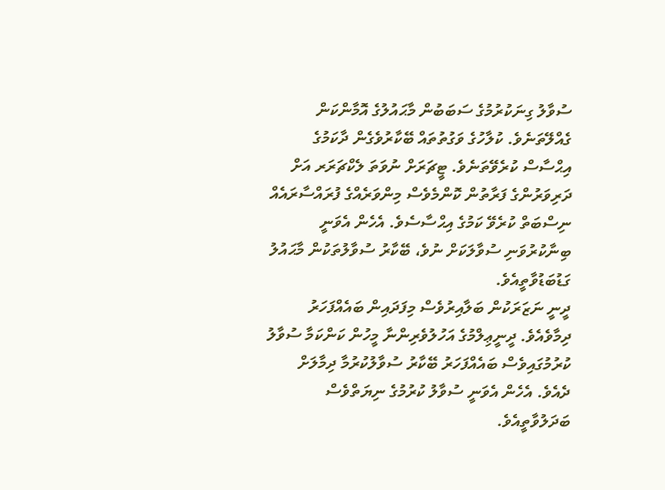ސުވާލު ގިނަކުރުމުގެ ސަބަބުން މާޙައުލުގެ އޮމާންކަން ގެއްލޭތަނެވެ. ކުލާހުގެ ވަގުތުތައް ބޭކާރުވެގެން ދާކަމުގެ އިޙްސާސް ކުރެވޭތަނެވެ. ޓީޗަރަށް ނުވަތަ ލެކްޗަރަރ އަށް ދަރިވަރުންގެ ފަރާތުން ކޮންމެވެސް މިންވަރެއްގެ ފުރައްސާރައެއް ނިސްބަތް ކުރެވޭ ކަމުގެ އިޙްސާސެވެ. އެހެން އެވަނީ ބިނާކުރުވަނި ސުވާލަކަށް ނުވެ، ބޭކާރު ސުވާލުތަކުން މާޙައުލު ގަޑުބަޑުވާތީއެވެ.
ދީނީ ނަޒަރަކުން ބަލާއިރުވެސް މިފަދައިން ބައެއްފަހަރު ދިމާވެއެވެ. ދީނީޢިލްމުގެ އަހުލުވެރިންނާ މީހުން ކަންކަމާ ސުވާލު ކުރުމުގައިވެސް ބައެއްފަހަރު ބޭކާރު ސުވާލުކުރުމާ ދިމާލަށް ދެއެވެ. އެހެން އެވަނީ ސުވާލު ކުރުމުގެ ނިޔަތްވެސް ބަދަލުވާތީއެވެ.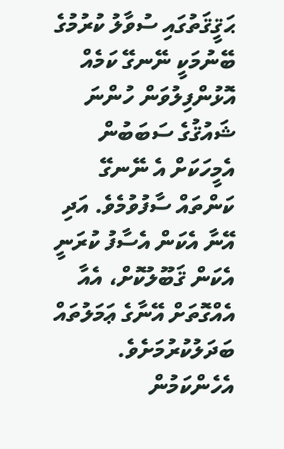ޙަޤީޤަތުގައި ސުވާލު ކުރުމުގެ ބޭނުމަކީ ނޭނގޭ ކަމެއް އޮޅުންފިލުވަން ހުންނަ ޝައުޤުގެ ސަބަބުން އެމީހަކަށް އެ ނޭނގޭ ކަންތައް ސާފުވުމެވެ. އަދި އޭނާ އެކަން އެސާފު ކުރަނީ އެކަން ޤަބޫލުކޮށް، އެއާ އެއްގޮތަށް އޭނާގެ ޢަމަލުތައް ބަދަލުކުރުމަށެވެ. އެހެންކަމުން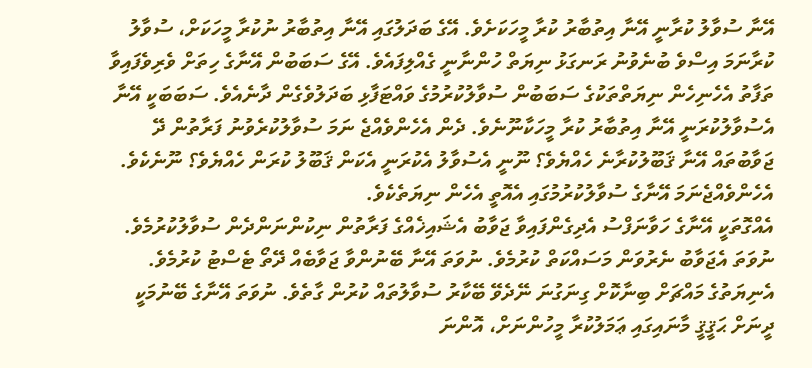އޭނާ ސުވާލު ކުރާނީ އޭނާ އިތުބާރު ކުރާ މީހަކަށެވެ. އޭގެ ބަދަލުގައި އޭނާ އިތުބާރު ނުކުރާ މީހަކަށް، ސުވާލު ކުރާނަމަ އިސްވެ ބުނެވުނު ރަނގަޅު ނިޔަތް ހުންނާނީ ގެއްލިފައެވެ. އޭގެ ސަބަބުން އޭނާގެ ހިތަށް ވެރިވެފައިވާ ތަފާތު އެހެނިހެން ނިޔަތްތަކުގެ ސަބަބުން ސުވާލުކުރުމުގެ ވައްޓަފާޅި ބަދަލުވެގެން ދާނެއެވެ. ސަބަބަކީ އޭނާ އެސުވާލުކުރަނީ އޭނާ އިތުބާރު ކުރާ މީހަކާނޫނެވެ. ދެން އެހެންވެއްޖެ ނަމަ ސުވާލުކުރެވުނު ފަރާތުން ދޭ ޖަވާބުތައް އޭނާ ޤަބޫލުކުރާނެ ހެއްޔެވެ؟ ނޫނީ އެސުވާލު އެކުރަނީ އެކަން ޤަބޫލު ކުރަން ހެއްޔެވެ؟ ނޫނެކެވެ. އެހެންވެއްޖެނަމަ އޭނާގެ ސުވާލުކުރުމުގައި އެއޮތީ އެހެން ނިޔަތެކެވެ.
އެއްގޮތަކީ އޭނާގެ ހަވާނަފްސު އެދިގެންފައިވާ ޖަވާބު އެޝައިޚެއްގެ ފަރާތުން ނިކުންނަންދެން ސުވާލުކުރުމެވެ. ނުވަތަ އެޖަވާބު ނެރުވަން މަސައްކަތް ކުރުމެވެ. ނުވަތަ އޭނާ ބޭނުންވާ ޖަވާބެއް ދޭތޯ ޓެސްޓު ކުރުމެވެ. އެނިޔަތުގެ މައްޗަށް ބިނާކޮށް ގިނަގުނަ ނޭދެވޭ ބޭކާރު ސުވާލުތައް ކުރުން ގާތެވެ. ނުވަތަ އޭނާގެ ބޭނުމަކީ ދީނަށް ޙަޤީޤީ މާނައިގައި ޢަމަލުކުރާ މީހުންނަށް، އޮންނަ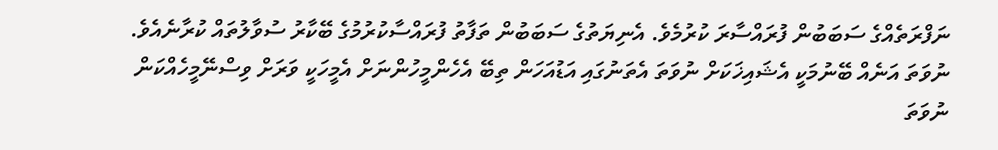ނަފްރަތެއްގެ ސަބަބުން ފުރައްސާރަ ކުރުމެވެ. އެނިޔަތުގެ ސަބަބުން ތަފާތު ފުރައްސާކުރުމުގެ ބޭކާރު ސުވާލުތައް ކުރާނެއެވެ. ނުވަތަ އަނެއް ބޭނުމަކީ އެޝައިޚަކަށް ނުވަތަ އެތަނުގައި އަޑުއަހަން ތިބޭ އެހެންމީހުންނަށް އެމީހަކީ ވަރަށް ވިސްނޭމީހެއްކަން ނުވަތަ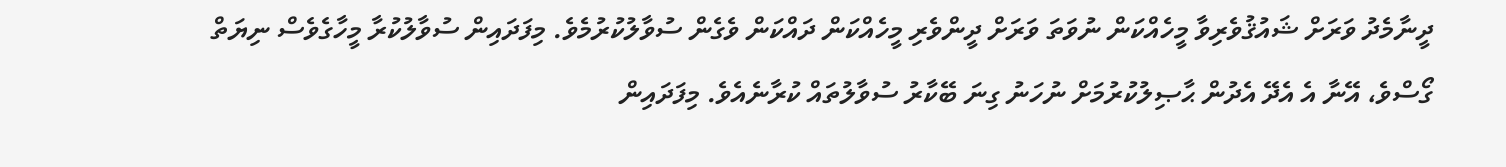ދީނާމެދު ވަރަށް ޝައުޤުވެރިވާ މީހެއްކަން ނުވަތަ ވަރަށް ދީންވެރި މީހެއްކަން ދައްކަން ވެގެން ސުވާލުކުރުމެވެ. މިފަދައިން ސުވާލުކުރާ މީހާގެވެސް ނިޔަތް ގޯސްވެ، އޭނާ އެ އެދޭ އެދުން ޙާޞިލުކުރުމަށް ނުހަނު ގިނަ ބޭކާރު ސުވާލުތައް ކުރާނެއެވެ. މިފަދައިން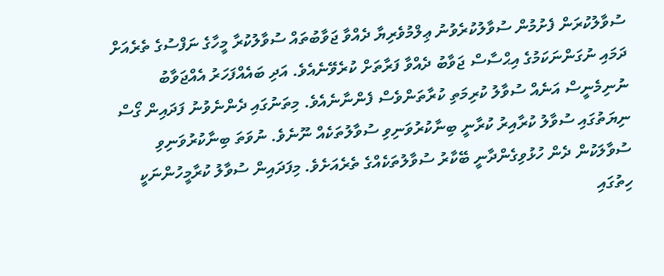ސުވާލުކުރަން ފެށުމުން ސުވާލުކުރެވުނު ޢިލްމުވެރިޔާ ދެއްވާ ޖަވާބުތައް ސުވާލުކުރާ މީހާގެ ނަފްސުގެ ތެރެއަށް ދަމައި ނުގަންނަކަމުގެ އިޙްސާސް ޖަވާބު ދެއްވާ ފަރާތަށް ކުރެވޭނެއެވެ. އަދި ބައެއްފަހަރު އެއްޖަވާބު ނުނިމެނީސް އަނެއް ސުވާލު ކުރިމަތި ކުރާތަންވެސް ފެންނާނެއެވެ. މިތަނުގައި ދެންނެވުނު ފަދައިން ގޯސް ނިޔަތުގައި ސުވާލު ކުރާއިރު ކުރާނީ ބިނާކުރުވަނިވި ސުވާލުތަކެއް ނޫނެވެ. ނުވަތަ ބިނާކުރުވަނިވި ސުވާލަކުން ދެން ހުޅުވިގެންދާނީ ބޭކާރު ސުވާލުތަކެއްގެ ތެރެއަށެވެ. މިފަދައިން ސުވާލު ކުރާމީހުންނަކީ ހިތުގައި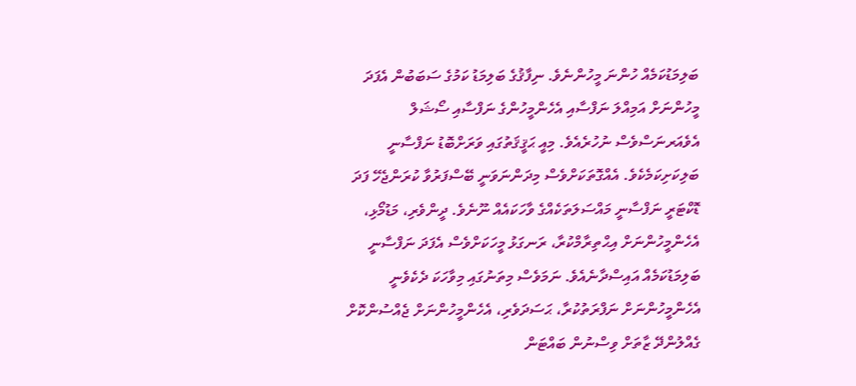ބަލިމަޑުކަމެއް ހުންނަ މީހުންނެވެ. ނިފާޤުގެ ބަލިމަޑު ކަމުގެ ސަބަބުން އެފަދަ މީހުންނަށް އަމިއްލަ ނަފްސާއި އެހެންމީހުންގެ ނަފްސާއި ސޯޝަލް އެވެއަރނަސްވެސް ނުހުރެއެވެ. މިއީ ޙަޤީޤަތުގައި ވަރަށްބޮޑު ނަފްސާނީ ބަލިކަށިކަމެކެވެ. އެއްގޮތަކަށްވެސް މިދަންނަވަނީ ބޭސްފަރުވާ ކުރަންޖެހޭ ފަދަ ޑޮކްޓަރީ ނަފްސާނީ މައްސަލަތަކެއްގެ ވާހަކައެއް ނޫނެވެ. ދީންވެރި، މަޑުމޯޅި، އެހެންމީހުންނަށް އިޙްތިރާމްކުރާ، ރަނގަޅު މީހަކަށްވެސް އެފަދަ ނަފްސާނީ ބަލިމަޑުކަމެއް އައިސްދާނެއެވެ. ނަމަވެސް މިތަނުގައި މިވާހަކަ ދެކެވެނީ އެހެންމީހުންނަށް ނަފްރަތުކުރާ، ޙަސަދަވެރި، އެހެންމީހުންނަށް ޖެއްސުންކޮށް ގެއްލުންދޭ ޒާތަށް ވިސްނުން ބައްޓަން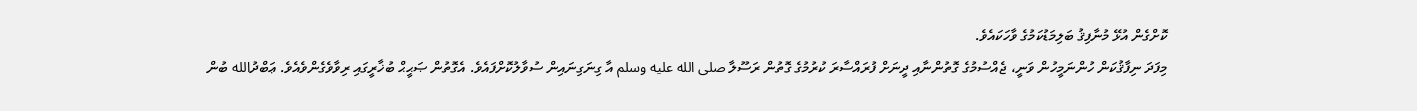ކޮށްގެން އުޅޭ މުނާފިޤު ބަލިމަޑުކަމުގެ ވާހަކައެވެ.
މިފަދަ ނިފާޤުކަން ހުންނަމީހުން ވަނީ، ޖެއްސުމުގެ ގޮތުންނާއި ދީނަށް ފުރައްސާރަ ކުރުމުގެ ގޮތުން ރަސޫލާ صلى الله عليه وسلم އާ ގިނަގިނައިން ސުވާލުކޮށްފައެވެ. އެގޮތުން ޞަޙީޙް ބުޚާރީގައި ރިވާވެގެންވެއެވެ. ޢަބްދުالله ބުން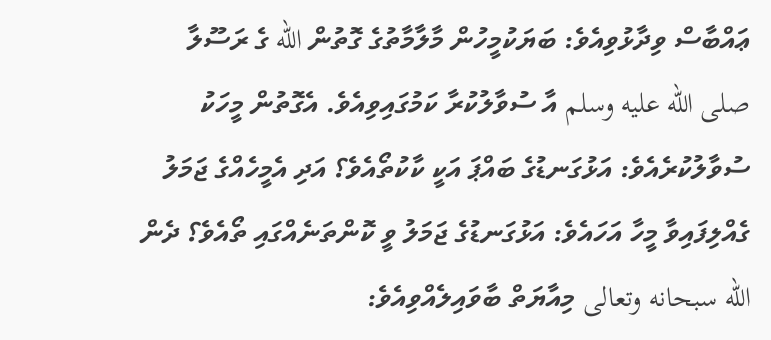ޢައްބާސް ވިދާޅުވިއެވެ: ބަޔަކުމީހުން މާލާމާތުގެ ގޮތުން الله ގެ ރަސޫލާ صلى الله عليه وسلم އާ ސުވާލުކުރާ ކަމުގައިވިއެވެ. އެގޮތުން މީހަކު ސުވާލުކުރެއެވެ: އަޅުގަނޑުގެ ބައްޕަ އަކީ ކާކުތޯއެވެ؟ އަދި އެމީހެއްގެ ޖަމަލު ގެއްލިފައިވާ މީހާ އަހައެވެ: އަޅުގަނޑުގެ ޖަމަލު ވީ ކޮންތަނެއްގައި ތޯއެވެ؟ ދެން الله سبحانه وتعالى މިއާޔަތް ބާވައިލެއްވިއެވެ: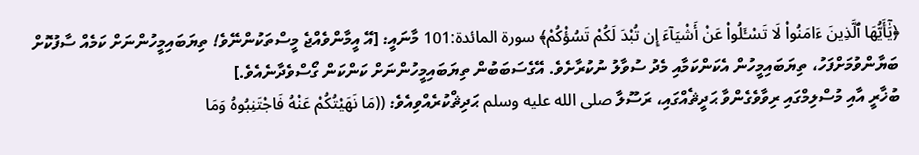﴿يَٰٓأَيُّهَا ٱلَّذِينَ ءَامَنُواْ لَا تَسْـَٔلُواْ عَنْ أَشْيَآءَ إِن تُبْدَ لَكُمْ تَسُؤْكُمْ﴾ سورة المائدة:101 މާނައީ: [އޭ އީމާންވެއްޖެ މީސްތަކުންނޭވެ! ތިޔަބައިމީހުންނަށް ކަމެއް ސާފުކޮށް ބަޔާންވުމަށްފަހު، ތިޔަބައިމީހުން އެކަންކަމާއި މެދު ސުވާލު ނުކުރާށެވެ. އޭގެސަބަބުން ތިޔަބައިމީހުންނަށް ކަންކަން ގޯސްވެދާނެއެވެ.]
ބުޚާރީ އާއި މުސްލިމްގައި ރިވާވެގެންވާ ޙަދީޘެއްގައި، ރަސޫލާ صلى الله عليه وسلم ޙަދިޘްކުރެއްވިއެވެ: ((مَا نَهَيْتُكُمْ عَنْهُ فَاجْتَنِبُوهُ وَمَا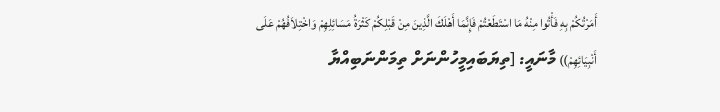أَمَرْتُكُمْ بِهِ فَأْتُوا مِنْهُ مَا اسْتَطَعْتُمْ فَإِنَّمَا أَهْلَكَ الَّذِينَ مِنْ قَبْلِكُمْ كَثْرَةُ مَسَائِلِهِمْ وَاخْتِلاَفُهُمْ عَلَى أَنْبِيَائِهِمْ)) މާނައީ: [ތިޔަބައިމީހުންނަށް ތިމަންނަބިއްޔާ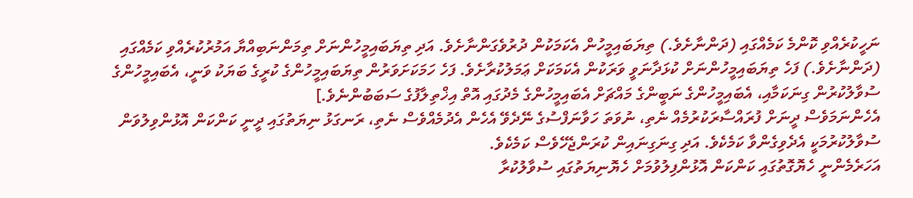ނަހީކުރެއްވި ކޮންމެ ކަމެއްގައި (ދަންނާށެވެ.) ތިޔަބައިމީހުން އެކަމަކުން ދުރުވެގަންނާށެވެ. އަދި ތިޔަބައިމީހުންނަށް ތިމަންނަބިއްޔާ އަމުރުކުރެއްވި ކަމެއްގައި (ދަންނާށެވެ.) ފަހެ ތިޔަބައިމީހުންނަށް ކުޅަދާނަވީ ވަރަކުން އެކަމަކަށް ޢަމަލުކުރާށެވެ. ފަހެ ހަމަކަށަވަރުން ތިޔަބައިމީހުންގެ ކުރީގެ ބަޔަކު ވަނީ، އެބައިމީހުންގެ ސުވާލުކުރުން ގިނަކަމާއި، އެބައިމީހުންގެ ނަބީންގެ މައްޗަށް އެބައިމީހުންގެ މެދުގައި އޮތް އިޚްތިލާފުގެ ސަބަބުންނެވެ.]
އެހެންނަމަވެސް ދީނަށް ފުރައްސާރަކުރުމެއް ނެތި، ނުވަތަ ހަވާނަފްސުގެ ނޭދެވޭ އެހެން އެދުމެއްވެސް ނެތި، ރަނގަޅު ނިޔަތުގައި ދީނީ ކަންކަން އޮޅުންވިލުވަން ސުވާލުކުރުމަކީ އެދެވިގެންވާ ކަމެކެވެ. އަދި ގިނަގިނައިން ކުރަންޖެހޭވެސް ކަމެކެވެ.
އަހަރެމެންނީ ހެޔޮގޮތުގައި ކަންކަން އޮޅުންފިލުވުމަށް ހެޔޮނިޔަތުގައި ސުވާލުކުރާ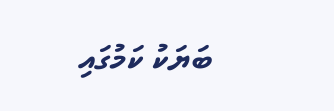ބަޔަކު ކަމުގައި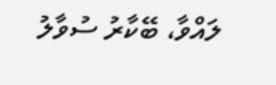ލައްވާ، ބޭކާރު ސުވާލު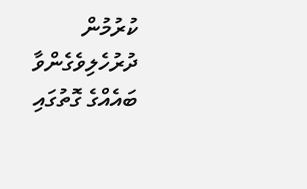ކުރުމުން ދުރުހެލިވެގެންވާ ބައެއްގެ ގޮތުގައި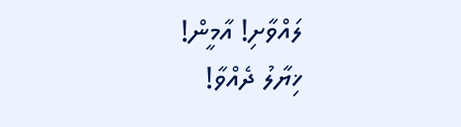ލައްވާށި! އާމީން!
ޚިޔާލު ދެއްވާ!